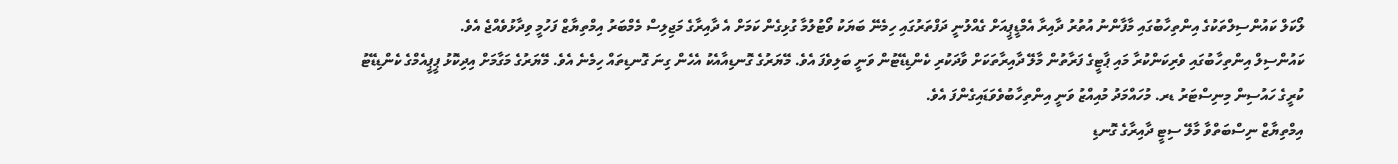ލޯކަލް ކައުންސިލްތަކުގެ އިންތިހާބުގައި މާފާންނު އުތުރު ދާއިރާ އެމްޑީޕީއަށް ގެއްލުނީ ދަފްތަރުގައި ހިމެނޭ ބަޔަކު ވޯޓުލުމާ ގުޅިގެން ކަމަށް އެ ދާއިރާގެ މަޖިލިސް މެމްބަރު އިމްތިޔާޒް ފަހުމީ ވިދާޅުވެއްޖެ އެވެ.
ކައުންސިލް އިންތިހާބުގައި ވެރިކަންކުރާ މައި ޕާޓީގެ ފަރާތުން މާލޭ ދާއިރާތަކަށް ވާދަކުރި ކެންޑިޑޭޓުން ވަނީ ބަލިވެފަ އެވެ. މޭޔަރުގެ ގޮނޑިއާއެކު އެހެން ގިނަ ގޮނޑިތައް ހިމެނެ އެވެ. މޭޔަރުގެ މަގާމަށް އިދިކޮޅު ޕީޕީއެމްގެ ކެންޑިޑޭޓު ކުރީގެ ހައުސިން މިނިސްޓަރު ޑރ. މުހައްމަދު މުއިއްޒު ވަނީ އިންތިހާބުވެވަޑައިގެންފަ އެވެ.
އިމްތިޔާޒް ނިސްބަތްވާ މާލޭ ސިޓީ ދާއިރާގެ ގޮނޑި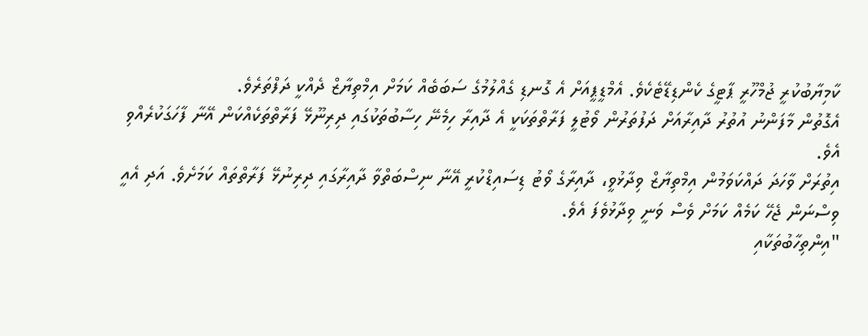ކާމިޔާބުކުރީ ޖުމްހޫރީ ޕާޓީގެ ކެންޑިޑޭޓެކެވެ. އެމްޑީޕީއަށް އެ ގޮނޑި ގެއްލުމުގެ ސަބަބެއް ކަމަށް އިމްތިޔާޒް ދެއްކީ ދަފްތަރެވެ.
އެގޮތުން މާފަންނު އުތުރު ދާއިރާއަށް ދަފުތަރުން ވޯޓުލީ ފަރާތްތަކަކީ އެ ދާއިރާ ހިމެނޭ ހިސާބުތަކުގައި ދިރިނޫޅޭ ފަރާތްތަކެއްކަން އޭނާ ފާހަގަކުރެއްވި އެވެ.
އިތުރަށް ވާހަދަ ދައްކަވަމުން އިމްތިޔާޒް ވިދާޅުވީ، ދާއިރާގެ ވޯޓު ޑިސައިޑްކުރީ އޭނާ ނިސްބަތްވާ ދާއިރާގައި ދިރިނުޅޭ ފަރާތްތައް ކަމަށެވެ. އަދި އެއީ ވިސްނަން ޖެހޭ ކަމެއް ކަމަށް ވެސް ވަނީ ވިދާޅުވެފަ އެވެ.
"އިންތިހާބުތަކާއި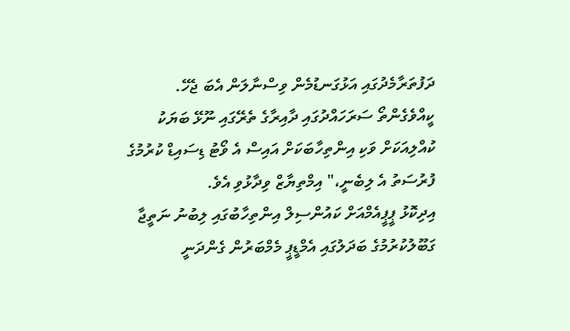ދަފުތަރާމެދުގައި އަޅުގަނޑުމެން ވިސްނާލަން އެބަ ޖެހޭ. ކީއްވެގެންތޯ ސަރަހައްދުގައި ދާއިރާގެ ތެރޭގައި ނޫޅޭ ބަޔަކު ކުއްލިއަކަށް ވަކި އިންތިހާބަކަށް އައިސް އެ ވޯޓު ޑިސައިޑް ކުރުމުގެ ފުރުސަތު އެ ލިބެނީ،" އިމްތިޔާޒް ވިދާޅުވި އެވެ.
އިދިކޮޅު ޕީޕީއެމްއަށް ކައުންސިލް އިންތިހާބުގައި ލިބުނު ނަތީޖާ ގަބޫލުކުރުމުގެ ބަދަލުގައި އެމްޑީޕީ މެމްބަރުން ގެންދަނީ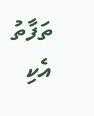ތަފާތު އެކި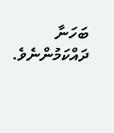ބަހަނާ ދައްކަމުންނެވެ.